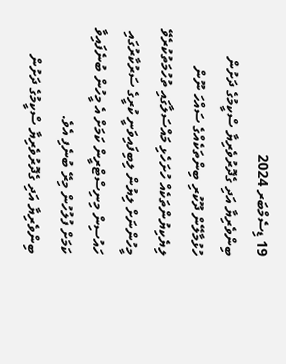19 ޑިސެމްބަރ 2024
ބިންވެރިޔާ އަދި ގެދޮރުވެރިޔާ ސްކީމުގެ ދަށުން ހުޅުމާލޭން ދޫކުރި ބިންތަކެއްގެ ސައްހަ ނޫން ލިޔެކިޔުންތަކެއް ހުށަހެޅި މައްސަލާގައި ތުހުމަތުކުރެވޭ މީހުންނަށް ލިޔުން ލިބިފައިވަނީ ކުރީގެ ސަރުކާރުގައި ހައުސިން މިނިސްޓްރީން ކަމަށް އެ މީހުން ބުނެފައިވާ ކަމަށް ފުލުހުން މިރޭ ބުނެފި އެވެ.
ބިންވެރިޔާ އަދި ގެދޮރުވެރިޔާ ސްކީމުގެ ދަށުން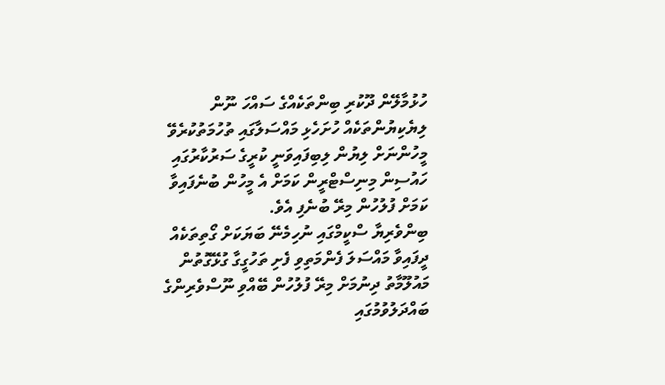ހުޅުމާލޭން ދޫކުރި ބިންތަކެއްގެ ސައްހަ ނޫން ލިޔެކިޔުންތަކެއް ހުށަހެޅި މައްސަލާގައި ތުހުމަތުކުރެވޭ މީހުންނަށް ލިޔުން ލިބިފައިވަނީ ކުރީގެ ސަރުކާރުގައި ހައުސިން މިނިސްޓްރީން ކަމަށް އެ މީހުން ބުނެފައިވާ ކަމަށް ފުލުހުން މިރޭ ބުނެފި އެވެ.
ބިންވެރިޔާ ސްކީމްގައި ނުހިމެނޭ ބަޔަކަށް ގޯތިތަކެއް ދީފައިވާ މައްސަލަ ފެންމަތިވި ފެށި ތަހުގީގާ ގުޅޭގޮތުން މައުލޫމާތު ދިނުމަށް މިރޭ ފުލުހުން ބޭއްވި ނޫސްވެރިންގެ ބައްދަލުވުމުގައި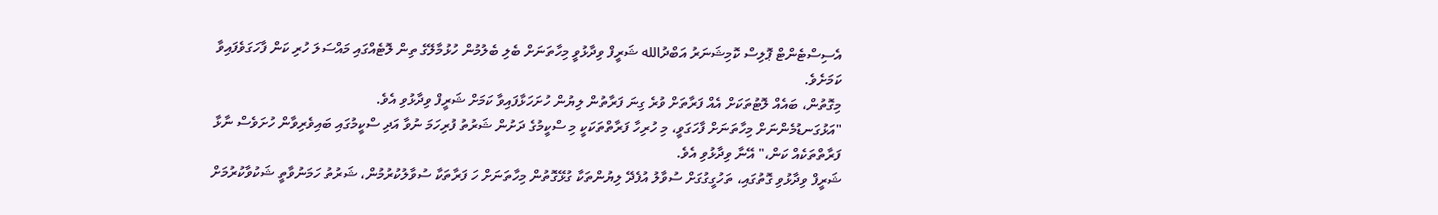އެސިސްޓެންޓް ޕޮލިސް ކޮމިޝަނަރު އަބްދުالله ޝަރީފް ވިދާޅުވީ މިހާތަނަށް ބެލި ބެލުމުން ހުޅުމާލޭގެ ތިން ލޮޓެއްގައި މައްސަލަ ހުރި ކަން ފާހަގަވެފައިވާ ކަމަށެވެ.
މިގޮތުން، ބައެއް ލޮޓުތަކަށް އެއް ފަރާތަށް ވުރެ ގިނަ ފަރާތުން ލިޔުން ހުށަހަޅާފައިވާ ކަމަށް ޝަރީފް ވިދާޅުވި އެވެ.
"އަޅުގަނޑުމެންނަށް މިހާތަނަށް ފާހަގަވީ، މި ހުރިހާ ފަރާތްތަކަކީ މި ސްކީމުގެ ދަށުން ޝަރުތު ފުރިހަމަ ނުވާ އަދި ސްކީމުގައި ބައިވެރިވާން ހުށަވެސް ނާޅާ ފަރާތްތަކެއް ކަން،" އޭނާ ވިދާޅުވި އެވެ.
ޝަރީފް ވިދާޅުވި ގޮތުގައި، ތަހުގީގުގަށް ސުވާލު އުފެދޭ ލިޔުންތަކާ ގުޅޭގޮތުން މިހާތަނަށް ހަ ފަރާތަކާ ސުވާލުކުރުމުން، ޝަރުތު ހަމަނުވާތީ ޝަކުވާކުރުމަށް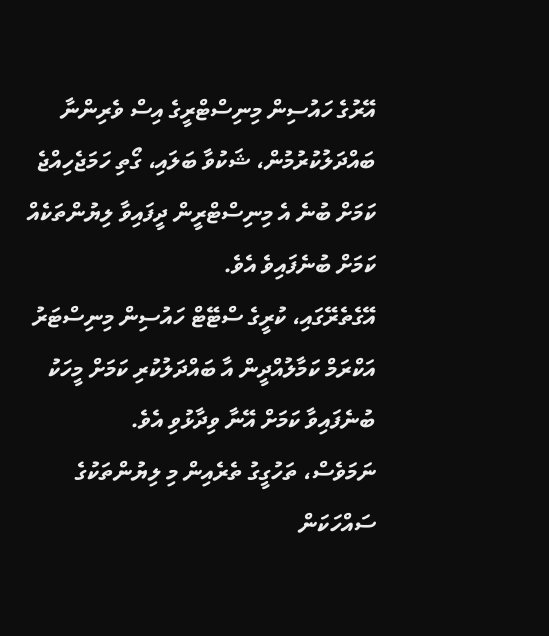އޭރުގެ ހައުސިން މިނިސްޓްރީގެ އިސް ވެރިންނާ ބައްދަލުކުރުމުން، ޝަކުވާ ބަލައި، ގޯތި ހަމަޖެހިއްޖެ ކަމަށް ބުނެ އެ މިނިސްޓްރީން ދީފައިވާ ލިޔުންތަކެއް ކަމަށް ބުނެފައިވެ އެވެ.
އޭގެތެރޭގައި، ކުރީގެ ސްޓޭޓް ހައުސިން މިނިސްޓަރު އަކްރަމް ކަމާލުއްދީން އާ ބައްދަލުކުރި ކަމަށް މީހަކު ބުނެފައިވާ ކަމަށް އޭނާ ވިދާޅުވި އެވެ.
ނަމަވެސް، ތަހުގީގު ތެރެއިން މި ލިޔުންތަކުގެ ސައްހަކަން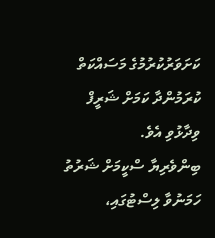ކަށަވަރުކުރުމުގެ މަސައްކަތް ކުރަމުންދާ ކަމަށް ޝަރީފް ވިދާޅުވި އެވެ.
ބިންވެރިޔާ ސްކީމަށް ޝަރުތު ހަމަނުވާ ލިސްޓުގައި،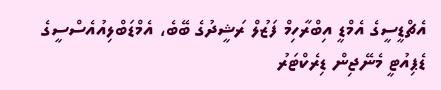އެޗްޑީސީގެ އެމްޑީ އިބްރާހިމް ފަޒުލް ރަޝީދުގެ ބޭބެ، އެމްޑަބްލިއުއެސްސީގެ ޑެޕިއުޓީ މެނޭޖިން ޑިރެކްޓަރު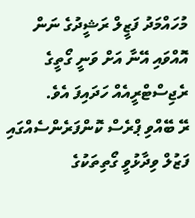މުހައްމަދު ފަޒީލް ރަޝީދުގެ ނަން އޮއްވައި އޭނާ އަށް ވަނީ ގޯތީގެ ރެޖިސްޓްރީއެއް ހަދައިފަ އެވެ.
ރޭ ބޭއްވި ޕްރެސް ކޮންފަރެންސެއްގައި ފަޒުލް ވިދާޅުވީ ގޯތިތަކުގެ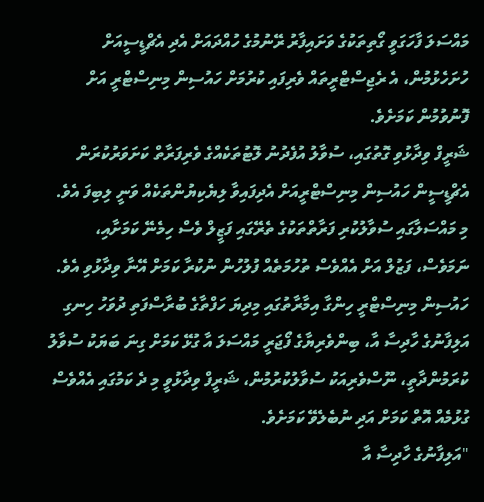މައްސަލަ ފާހަގަވީ ގޯތިތަކުގެ ވަށައިފާރު ރޭނުމުގެ ހުއްދައަށް އެދި އެޗްޑީސީއަށް ހުށަހެޅުމުން، އެ ރެޖިސްޓްރީތައް ވެރިފައި ކުރުމަށް ހައުސިން މިނިސްޓްރީ އަށް ފޮނުވުމުން ކަމަށެވެ.
ޝަރީފް ވިދާޅުވި ގޮތުގައި، ސުވާލު އުފެދުނު ލޮޓުތަކެއްގެ ވެރިފަރާތް ކަށަވަރުކުރަން އެޗްޑީސީން ހައުސިން މިނިސްޓްރީއަށް އެދިފައިވާ ލިޔެކިޔުންތަކެއް ވަނީ ލިބިފަ އެވެ.
މި މައްސަލާގައި ސުވާލުކުރި ފަރާތްތަކުގެ ތެރޭގައި ފަޒީލް ވެސް ހިމެނޭ ކަމަށާއި، ނަމަވެސް، ފަޒުލް އަށް އެއްވެސް ތުހުމަތެއް ފުލުހުން ނުކުރާ ކަމަށް އޭނާ ވިދާޅުވި އެވެ.
ހައުސިން މިނިސްޓްރީ ހިންގާ އިމާރާތުގައި މިދިޔަ ހަފްތާގެ ބުރާސްފަތި ދުވަހު ހިނގި އަލިފާނުގެ ހާދިސާ އާ، ބިންވެރިޔާގެ ފޯޖަރީ މައްސަލަ އާ ގުޅޭ ކަމަށް ގިނަ ބަޔަކު ސުވާލު ކުރަމުންދާތީ، ނޫސްވެރިއަކު ސުވާލުކުރުމުން، ޝަރީފް ވިދާޅުވީ މި ދެ ކަމުގައި އެއްވެސް ގުޅުމެއް އޮތް ކަމަށް އަދި ނުބެލެވޭ ކަމަށެވެ.
"އަލިފާނުގެ ހާދިސާ އާ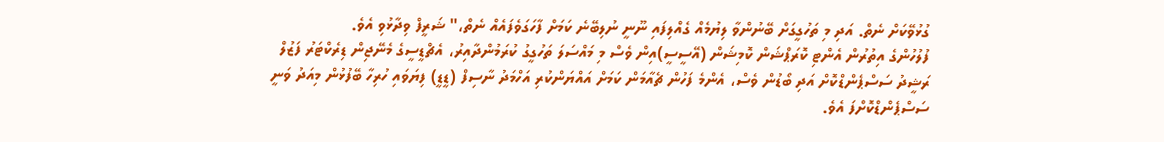ގުޅުވޭކަށް ނެތް. އަދި މި ތަހުގީގަށް ބޭނުންވާ ލިޔުމެއް ގެއްލިފައި ނޫނީ ނުލިބޭނެ ކަމަށް ފާހަގަވެފައެއް ނެތް،" ޝަރީފް ވިދާޅުވި އެވެ.
ފުލުހުންގެ އިތުރުން އެންޓި ކޮރަޕްޝަން ކޮމިޝަން (އޭސީސީ)އިން ވެސް މި މައްސަލަ ތަހުގީގު ކުރަމުންދާއިރު، އެޗްޑީސީގެ މެނޭޖިން ޑިރެކްޓަރު ފަޒުލް ރަޝީދު ސަސްޕެންޑްކޮށް އަދި ބޯޑުން ވެސް، އެންމެ ފަހުން ޗެއާމަން ކަމަށް އައްޔަންކުރި އަހްމަދު ނާސިފް (ޑީޑީ) ފިޔަވައި ހުރިހާ ބޭފުޅުން މިއަދު ވަނީ ސަސްޕެންޑްކޮށްފަ އެވެ.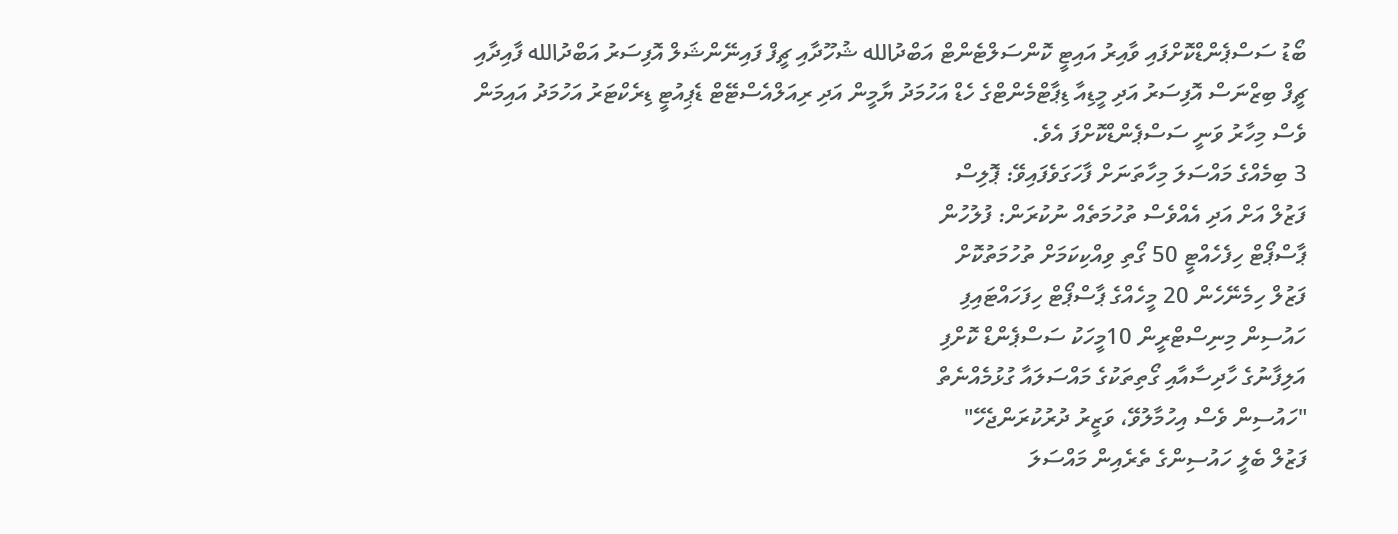ބޯޑު ސަސްޕެންޑްކޮށްފައި ވާއިރު އައިޓީ ކޮންސަލްޓެންޓް އަބްދުالله ޝުހޫދާއި ޗީފް ފައިނޭންޝަލް އޮފިސަރު އަބްދުالله ފާއިދާއި ޗީފް ބިޒްނަސް އޮފިސަރު އަދި މީޑިއާ ޑިޕާޓްމެންޓްގެ ހެޑް އަހުމަދު ޔާމީން އަދި ރިއަލްއެސްޓޭޓް ޑެޕިއުޓީ ޑިރެކްޓަރު އަހުމަދު އައިމަން ވެސް މިހާރު ވަނީ ސަސްޕެންޑްކޮށްފަ އެވެ.
3 ބިމެއްގެ މައްސަލަ މިހާތަނަށް ފާހަގަވެފައިވޭ: ޕޮލިސް
ފަޒުލް އަށް އަދި އެއްވެސް ތުހުމަތެއް ނުކުރަން: ފުލުހުން
ޕާސްޕޯޓް ހިފެހެއްޓީ 50 ގޯތި ވިއްކިކަމަށް ތުހުމަތުކޮށް
ފަޒުލް ހިމެނޭހެން 20 މީހެއްގެ ޕާސްޕޯޓް ހިފަހައްޓައިފި
ހައުސިން މިނިސްޓްރީން 10މީހަކު ސަސްޕެންޑް ކޮށްފި
އަލިފާނުގެ ހާދިސާއާއި ގޯތިތަކުގެ މައްސަލައާ ގުޅުމެއްނެތް
"ހައުސިން ވެސް އިހުމާލުވޭ، ވަޒީރު ދުރުކުރަންޖެހޭ"
ފަޒުލް ބެލީ ހައުސިންގެ ތެރެއިން މައްސަލަ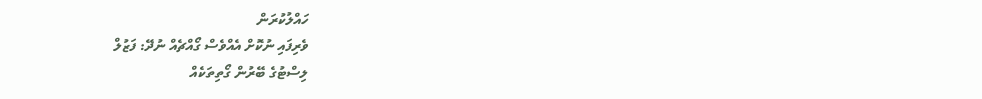ހައްލުކުރަން
ވެރިފައި ނުކޮށް އެއްވެސް ގޯއްޗެއް ނުދޭ: ފަޒުލް
ލިސްޓުގެ ބޭރުން ގޯތިތަކެއް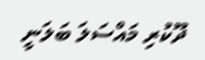ދޫކުރި މައްސަލަ ބަލަނީ